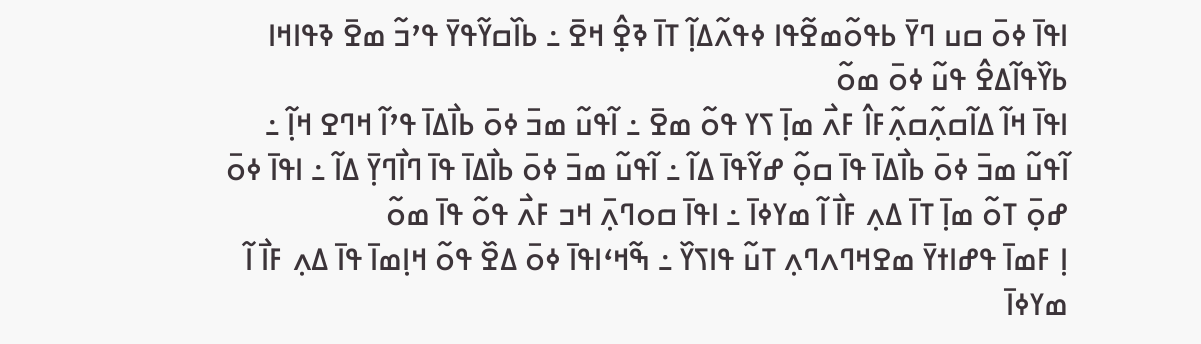ߊߟߊ߫ ߦߋ߫ ߛߎ ߣߌ߫ ߕߟߋ߬ߘߐ߬ߟߊ ߦߟߍ߬ߡߊ߲߬ ߠߊ߫ ߢߐ߲߮ ߞߐ߫ ߸ ߕߊ߰ߛߌ߬ߟߌ߫ ߟߴߏ߬ ߘߐ߫ ߢߟߊߞߊ ߕߌ߰ߟߊ߬ߡߐ߮ ߟߎ߬ ߦߋ߫ ߘߋ߬
ߊߟߊ߫ ߞߊ߬ ߡߊ߬ߛߍ߲߬ߛߍ߲߬ߓߊ߮ ߓߍ߯ ߘߊ߲߫ ߖߌ ߟߋ߬ ߘߐ߫ ߸ ߊ߬ߟߎ߬ ߘߏ߫ ߦߋ߫ ߕߊ߯ߡߊ߫ ߟߴߊ߬ ߞߣߐ ߞߊ߲߬ ߸ ߊ߬ߟߎ߬ ߘߏ߫ ߦߋ߫ ߕߊ߯ߡߊ߫ ߟߊ߫ ߛߋ߲߬ ߝߌ߬ߟߊ߫ ߡߊ߬ ߸ ߊ߬ߟߎ߬ ߘߏ߫ ߦߋ߫ ߕߊ߯ߡߊ߫ ߟߊ߫ ߣߊ߯ߣߌ߲߫ ߡߊ߬ ߸ ߊߟߊ߫ ߦߋ߫ ߝߋ߲߫ ߠߋ߬ ߘߊ߲߫ ߠߊ߫ ߡߍ߲ ߓߊ߯ ߊ߬ ߘߌߦߊ߫ ߸ ߊߟߊ߫ ߛߋߣߍ߲߫ ߞߏ ߓߍ߯ ߟߋ߬ ߟߊ߫ ߘߋ߬
ߊ߲ ߓߘߊ߫ ߟߝߊߙߌ߫ ߘߐߞߣߍߣߍ߲ ߠߎ߬ ߟߊߖߌ߰ ߸ ߒ߬ߞߵߊߟߊ߫ ߦߋ߫ ߡߐ߰ ߟߋ߬ ߞߊ߲ߘߊ߫ ߟߊ߫ ߡߍ߲ ߓߊ߯ ߊ߬ ߘߌߦߊ߫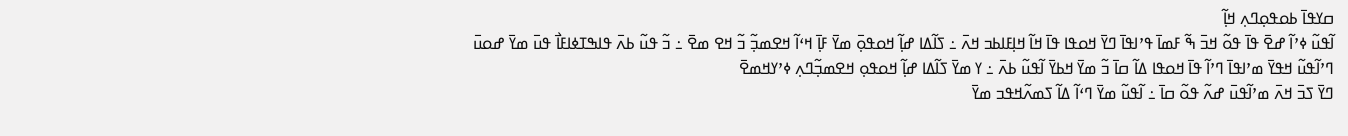ߛߌߟߊ߫ ߕߋߟߋ߲ߣߍ߲ ߞߊ߲߬
ߊ߬ߟߎ߬ ߦߴߊ߬ ߝߐ߫ ߟߊ߫ ߟߋ߬ ߞߏ߫ ߒ߬ ߓߘߊ߫ ߟߴߊߟߊ߫ ߣߌ߫ ߞߋߟߊ ߟߊ߫ ߞߊ߬ ߞߊ߲ߓߊߕߏ ߞߍ߫ ߸ ߖߊ߬ߡߊ ߝߊ߲߬ ߞߋߟߋ߲߫ ߘߌ߫ ߓߊ߲߫ ߞߵߊ߬ ߞߐߘߏ߲߬ ߏ߬ ߞߐ ߘߐ߫ ߸ ߏ߬ ߟߎ߬ ߕߍ߫ ߟߊߒߠߦߊߓߊ߯ ߟߎ߫ ߘߌ߫ ߝߋߎ߫
ߣߴߊ߬ߟߎ߬ ߞߟߌ߫ ߘߴߊߟߊ߫ ߣߴߊ߬ ߟߊ߫ ߞߋߟߊ ߡߊ߬ ߛߊ߫ ߏ߬ ߘߌ߫ ߞߕߌ߫ ߊ߬ߟߎ߬ ߕߍ߫ ߸ ߌ ߘߌ߫ ߖߊ߬ߡߊ ߝߊ߲߬ ߞߋߟߋ߲ ߞߐߘߏ߲߬ߣߍ߲ ߦߴߌߞߘߐ߫
ߣߌ߫ ߖߏ߫ ߞߍ߫ ߘߴߊ߬ߟߎ߫ ߝߍ߬ ߟߋ߬ ߛߊ߫ ߸ ߊ߬ߟߎ߬ ߘߌ߫ ߣߵߊ߬ ߡߊ߬ ߖߘߍ߬ߞߟߏ ߘߌ߫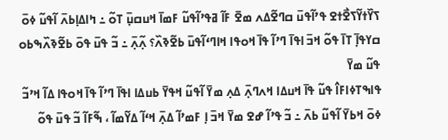ߖߌ߰ߙߌ߬ߖߐ߯ߙߐ ߟߴߊ߬ߟߎ߫ ߛߣߐ߬ߡߍ ߘߐ߫ ߓߊ߬ ߥߟߴߊ߬ߟߎ߬ ߓߘߊ߫ ߞߎߛߎ߲߫ ߠߋ߬ ߸ ߤߊߡߊ߲ߕߍ߫ ߊ߬ߟߎ߬ ߦߋ߫ ߛߌߟߊ߲߫ ߠߊ߫ ߟߋ߬ ߞߏ߫ ߊߟߊ߫ ߣߴߊ߬ ߟߊ߫ ߞߋߟߊ ߞߊߣߵߊ߬ߟߎ߫ ߕߐ߬ߢߍ߰؟ ߍ߲߬ߍ߲߫ ߸ ߏ߬ ߟߎ߫ ߟߋ߫ ߕߐ߬ߢߍ߰ߒߕߋ ߟߎ߬ ߘߌ߫
ߟߊߒߠߦߊߓߊ߮ ߟߎ߬ ߟߊ߫ ߞߎߡߊ ߞߍߣߍ߲߫ ߡߍ߲ ߘߌ߫ ߊ߬ߟߎ߬ ߞߟߌ߫ ߕߎߡߊ ߊߟߊ߫ ߣߴߊ߬ ߟߊ߫ ߞߋߟߊ ߡߊ߬ ߞߴߏ߬ ߦߋ߫ ߞߕߌ߫ ߊ߬ߟߎ߬ ߕߍ߫ ߸ ߏ߬ ߟߴߊ߬ ߝߐ ߘߌ߫ ߞߏ߫ ߊ߲ ߓߘߴߊ߬ ߡߍ߲߫ ߞߵߊ߬ ߡߌ߬ߘߊ߬ ، ߒ߬ߓߊ߬ ߏ߬ ߟߎ߫ ߟߋ߬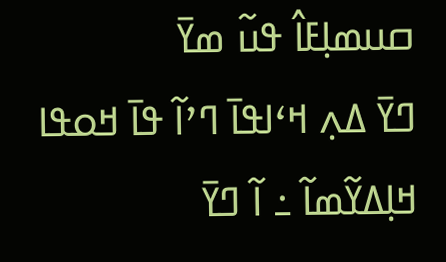ߛߎߘߊ߲ߓߊ߮ ߟߎ߬ ߘߌ߫
ߣߌ߫ ߡߍ߲ ߞߵߊߟߊ߫ ߣߴߊ߬ ߟߊ߫ ߞߋߟߊ ߞߊ߲ߡߌ߬ߘߊ߬ ߸ ߊ߬ ߣߌ߫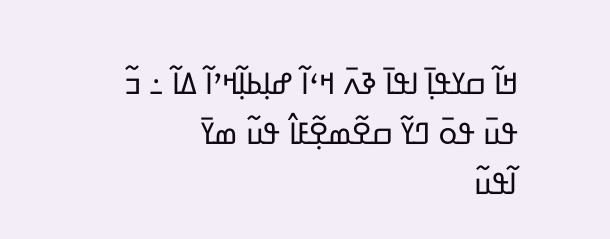ߞߊ߬ ߛߌߟߊ߲߫ ߊߟߊ߫ ߢߍ߫ ߞߵߊ߬ ߝߊ߲ߕߊ߲߬ߞߴߊ߬ ߡߊ߬ ߸ ߏ߬ ߟߎ߫ ߟߋ߫ ߣߌ߬ ߛߐ߬ߘߐ߲߬ߓߊ߮ ߟߎ߬ ߘߌ߫
ߊ߬ߟߎ߬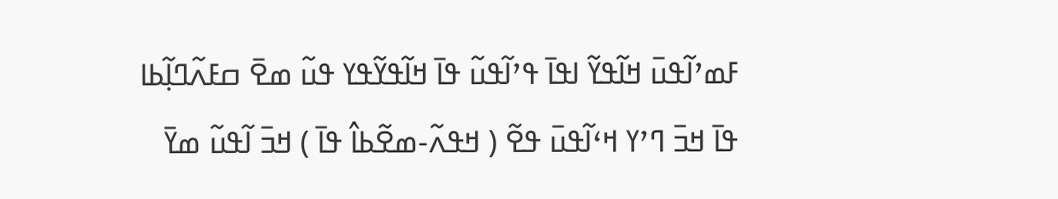ߓߘߴߊ߬ߟߎ߫ ߞߊ߬ߟߌ߬ ߊߟߊ߫ ߟߴߊ߬ߟߎ߬ ߟߊ߫ ߞߊ߬ߟߌ߬ߟߌ ߟߎ߬ ߘߐ߫ ߛߓߍ߬ߣߊ߲߬ߕߊ ߟߊ߫ ߞߏ߫ ߣߴߌ ߞߵߊ߬ߟߎ߫ ߟߐ߬ ( ߞߟߍ߬-ߘߐ߬ߕߊ߮ ߟߊ߫ ) ߞߏ߫ ߊ߬ߟߎ߬ ߘߌ߫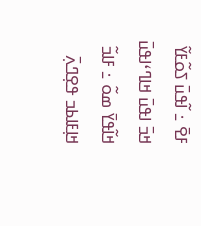ߓߐ߫ ߸ ߊ߬ߟߎ߫ ߖߋ߬ߓߌ߬ ߞߏ߫ ߊߟߎ߫ ߞߊߣߵߊߟߎ߫ ߞߊ߬ߟߌ߫ ߘߋ߬ ߸ ߓߊߏ߬ ߞߊ߲ߓߊߕߏ ߟߐ߲ߣߍ߲߫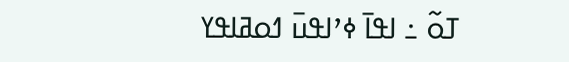ߠߋ߬ ߸ ߊߟߊ߫ ߦߴߊߟߎ߫ ߗߋߥߊߟߌ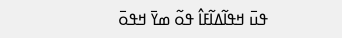ߟߎ߫ ߞߟߊ߬ߡߊ߬ߓߊ߮ ߟߋ߬ ߘߌ߫ ߞߟߋ߫